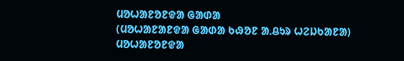ᱢᱚᱦᱟᱱᱚᱱᱫᱟ ᱜᱟᱰᱟ
(ᱢᱚᱦᱟᱱᱟᱱᱫᱟ ᱜᱟᱰᱟ ᱠᱷᱚᱱ ᱟᱹᱪᱩᱨ ᱦᱮᱡᱠᱟᱱᱟ)
ᱢᱚᱦᱟᱱᱚᱱᱫᱟ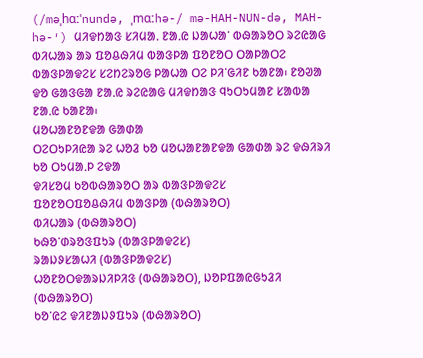(/məˌhɑːˈnundə, ˌmɑːhə-/ mə-HAH-NUN-də, MAH-hə-′) ᱢᱤᱫᱴᱟᱝ ᱥᱤᱢᱟᱹ ᱱᱟᱹᱭ ᱡᱟᱦᱟᱸ ᱵᱷᱟᱨᱚᱛ ᱨᱮᱭᱟᱜ ᱵᱤᱦᱟᱨ ᱟᱨ ᱯᱚᱪᱷᱤᱢ ᱵᱟᱝᱞᱟ ᱯᱚᱱᱚᱛ ᱛᱟᱞᱟᱛᱮ ᱵᱟᱝᱞᱟᱫᱮᱥ ᱥᱮᱴᱮᱨᱚᱜ ᱞᱟᱦᱟ ᱛᱮ ᱞᱤᱸᱜᱤᱱ ᱠᱟᱱᱟ᱾ ᱱᱚᱣᱟ ᱫᱚ ᱜᱟᱝᱜᱟ ᱱᱟᱹᱭ ᱨᱮᱭᱟᱜ ᱢᱤᱫᱴᱟᱝ ᱧᱩᱛᱩᱢᱟᱱ ᱥᱟᱵᱟ ᱱᱟᱹᱭ ᱠᱟᱱᱟ᱾
ᱢᱚᱦᱟᱱᱚᱱᱫᱟ ᱜᱟᱰᱟ
ᱛᱮᱛᱩᱞᱤᱭᱟ ᱨᱮ ᱦᱚᱲ ᱠᱚ ᱢᱚᱦᱟᱱᱟᱱᱫᱟ ᱜᱟᱰᱟ ᱨᱮ ᱫᱷᱤᱨᱤ ᱠᱚ ᱛᱩᱢᱟᱹᱞ ᱮᱫᱟ
ᱫᱤᱥᱚᱢ ᱠᱚᱵᱷᱟᱨᱚᱛ ᱟᱨ ᱵᱟᱝᱞᱟᱫᱮᱥ
ᱯᱚᱱᱚᱛᱯᱚᱪᱷᱤᱢ ᱵᱟᱝᱞᱟ (ᱵᱷᱟᱨᱚᱛ)
ᱵᱤᱦᱟᱨ (ᱵᱷᱟᱨᱚᱛ)
ᱠᱷᱚᱸᱰᱨᱚᱝᱯᱩᱨ (ᱵᱟᱝᱞᱟᱫᱮᱥ)
ᱨᱟᱡᱽᱥᱟᱦᱤ (ᱵᱟᱝᱞᱟᱫᱮᱥ)
ᱦᱚᱱᱚᱛᱫᱟᱨᱡᱤᱞᱤᱝ (ᱵᱷᱟᱨᱚᱛ), ᱡᱚᱞᱯᱟᱭᱜᱩᱲᱤ (ᱵᱷᱟᱨᱚᱛ)
ᱠᱚᱸᱭᱮ ᱫᱤᱱᱟᱡᱽᱯᱩᱨ (ᱵᱷᱟᱨᱚᱛ)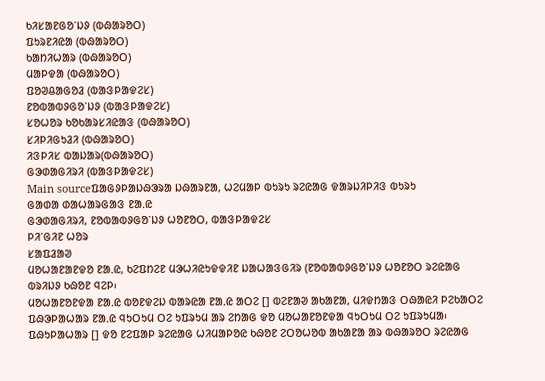ᱠᱤᱥᱟᱱᱜᱚᱸᱡᱽ (ᱵᱷᱟᱨᱚᱛ)
ᱯᱩᱨᱱᱤᱭᱟ (ᱵᱷᱟᱨᱚᱛ)
ᱠᱟᱴᱤᱦᱟᱨ (ᱵᱷᱟᱨᱚᱛ)
ᱢᱟᱞᱫᱟ (ᱵᱷᱟᱨᱚᱛ)
ᱯᱚᱣᱪᱟᱜᱚᱲ (ᱵᱟᱝᱞᱟᱫᱮᱥ)
ᱱᱚᱵᱟᱵᱽᱜᱚᱸᱡᱽ (ᱵᱟᱝᱞᱟᱫᱮᱥ)
ᱥᱚᱦᱚᱨ ᱠᱚᱠᱟᱨᱥᱤᱭᱟᱝ (ᱵᱷᱟᱨᱚᱛ)
ᱥᱤᱞᱤᱜᱩᱲᱤ (ᱵᱷᱟᱨᱚᱛ)
ᱤᱝᱞᱤᱥ ᱵᱟᱡᱟᱨ(ᱵᱷᱟᱨᱚᱛ)
ᱜᱳᱰᱟᱜᱤᱨᱤ (ᱵᱟᱝᱞᱟᱫᱮᱥ)
Main sourceᱯᱟᱜᱽᱞᱟᱡᱷᱳᱨᱟ ᱡᱷᱟᱨᱱᱟ, ᱦᱮᱢᱟᱞ ᱵᱩᱨᱩ ᱨᱮᱭᱟᱜ ᱫᱟᱨᱡᱤᱞᱤᱝ ᱵᱩᱨᱩ
ᱜᱟᱰᱟ ᱰᱟᱦᱟᱨᱜᱟᱝ ᱱᱟᱹᱭ
ᱜᱳᱰᱟᱜᱤᱨᱤ, ᱱᱚᱵᱟᱵᱽᱜᱚᱸᱡᱽ ᱦᱚᱱᱚᱛ, ᱵᱟᱝᱞᱟᱫᱮᱥ
ᱞᱤᱸᱜᱤᱱ ᱦᱚᱨ
ᱥᱟᱯᱲᱟᱣ
ᱢᱚᱦᱟᱱᱟᱱᱫᱚ ᱱᱟᱹᱭ, ᱠᱮᱯᱴᱮᱱ ᱢᱳᱦᱤᱭᱩᱫᱫᱤᱱ ᱡᱟᱦᱟᱝᱜᱤᱨ (ᱱᱚᱵᱟᱵᱽᱜᱚᱸᱡᱽ ᱦᱚᱱᱚᱛ ᱨᱮᱭᱟᱜ ᱵᱨᱤᱡᱽ ᱠᱷᱚᱱ ᱧᱮᱞ᱾
ᱢᱚᱦᱟᱱᱚᱱᱫᱟ ᱱᱟᱹᱭ ᱵᱚᱱᱫᱮᱡ ᱵᱟᱨᱭᱟ ᱱᱟᱹᱭ ᱟᱛᱮ [] ᱵᱮᱱᱟᱣ ᱟᱠᱟᱱᱟ, ᱢᱤᱫᱴᱟᱝ ᱛᱷᱟᱭᱤ ᱞᱮᱠᱟᱛᱮ ᱯᱷᱳᱞᱟᱦᱟᱨ ᱱᱟᱹᱭ ᱧᱩᱛᱩᱢ ᱛᱮ ᱩᱯᱨᱩᱢ ᱟᱨ ᱮᱴᱟᱜ ᱫᱚ ᱢᱚᱦᱟᱱᱚᱱᱫᱟ ᱧᱩᱛᱩᱢ ᱛᱮ ᱩᱯᱨᱩᱢᱟ᱾ ᱯᱷᱩᱞᱟᱦᱟᱨ [] ᱫᱚ ᱱᱮᱯᱟᱞ ᱨᱮᱭᱟᱜ ᱦᱤᱢᱟᱞᱚᱭ ᱠᱷᱚᱱ ᱮᱛᱚᱦᱚᱵ ᱟᱠᱟᱱᱟ ᱟᱨ ᱵᱷᱟᱨᱚᱛ ᱨᱮᱭᱟᱜ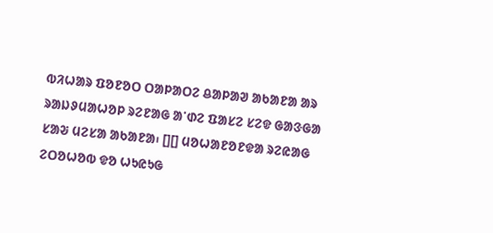ᱵᱤᱦᱟᱨ ᱯᱚᱱᱚᱛ ᱛᱟᱞᱟᱛᱮ ᱪᱟᱞᱟᱣ ᱟᱠᱟᱱᱟ ᱟᱨ ᱨᱟᱡᱽᱢᱟᱦᱚᱞ ᱨᱮᱱᱟᱜ ᱟᱸᱰᱮ ᱯᱟᱥᱮ ᱥᱮᱫ ᱜᱟᱝᱜᱟ ᱥᱟᱶ ᱢᱮᱥᱟ ᱟᱠᱟᱱᱟ᱾ [][] ᱢᱚᱦᱟᱱᱚᱱᱫᱟ ᱨᱮᱭᱟᱜ ᱮᱛᱚᱦᱚᱵ ᱫᱚ ᱦᱩᱭᱩᱜ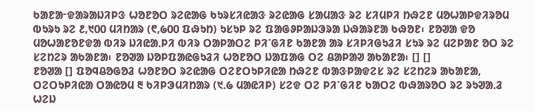ᱠᱟᱱᱟᱼᱫᱟᱨᱟᱡᱤᱞᱝ ᱦᱚᱱᱚᱛ ᱨᱮᱭᱟᱜ ᱠᱩᱨᱥᱤᱭᱟᱝ ᱨᱮᱭᱟᱜ ᱥᱟᱢᱟᱝ ᱨᱮ ᱥᱤᱢᱞᱤ ᱴᱷᱮᱱ ᱢᱚᱦᱟᱞᱫᱤᱨᱚᱢ ᱵᱩᱨᱩ ᱨᱮ ᱒,᱑᱐᱐ ᱢᱤᱴᱟᱨ (᱖,᱙᱐᱐ ᱯᱷᱩᱴ) ᱩᱥᱩᱞ ᱨᱮ ᱯᱟᱜᱽᱞᱟᱡᱳᱨᱟ ᱡᱷᱟᱨᱱᱟ ᱠᱷᱚᱱ᱾ ᱱᱚᱣᱟ ᱫᱚ ᱢᱚᱦᱟᱱᱚᱱᱫᱟ ᱵᱤᱨ ᱡᱤᱭᱟᱹᱞᱤ ᱵᱤᱨ ᱛᱟᱞᱟᱛᱮ ᱞᱤᱸᱜᱤᱱ ᱠᱟᱱᱟ ᱟᱨ ᱥᱤᱞᱤᱜᱩᱲᱤ ᱥᱩᱨ ᱨᱮ ᱢᱮᱞᱟᱱ ᱚᱛ ᱨᱮ ᱥᱮᱴᱮᱨ ᱟᱠᱟᱱᱟ᱾ ᱱᱚᱣᱟ ᱡᱚᱞᱯᱟᱭᱜᱩᱲᱤ ᱦᱚᱱᱚᱛ ᱡᱟᱯᱟᱜ ᱛᱮ ᱪᱟᱞᱟᱣ ᱟᱠᱟᱱᱟ᱾ [] []
ᱱᱚᱣᱟ [] ᱯᱚᱧᱪᱚᱜᱚᱲ ᱦᱚᱱᱚᱛ ᱨᱮᱭᱟᱜ ᱛᱮᱱᱛᱩᱞᱤᱭᱟ ᱴᱷᱮᱱ ᱵᱟᱝᱞᱟᱫᱮᱥ ᱨᱮ ᱥᱮᱴᱮᱨ ᱟᱠᱟᱱᱟ, ᱛᱮᱛᱩᱞᱤᱭᱟ ᱛᱟᱭᱚᱢ ᱓ ᱠᱤᱞᱳᱢᱤᱴᱟᱨ (᱑ᱹ᱙ ᱢᱟᱭᱤᱞ) ᱥᱮᱫ ᱛᱮ ᱞᱤᱸᱜᱤᱱ ᱠᱟᱛᱮ ᱵᱷᱟᱨᱚᱛ ᱨᱮ ᱨᱩᱣᱟᱹᱲ ᱦᱮᱡ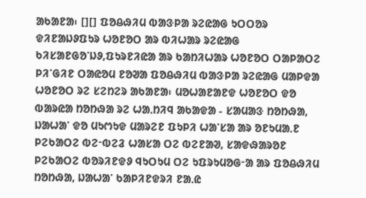ᱟᱠᱟᱱᱟ᱾ [][] ᱯᱚᱪᱷᱤᱢ ᱵᱟᱝᱞᱟ ᱨᱮᱭᱟᱜ ᱩᱛᱛᱚᱨ ᱫᱤᱱᱟᱡᱽᱯᱩᱨ ᱦᱚᱱᱚᱛ ᱟᱨ ᱵᱤᱦᱟᱨ ᱨᱮᱭᱟᱜ ᱠᱤᱥᱟᱱᱜᱚᱸᱡᱽ,ᱯᱩᱨᱱᱤᱭᱟ ᱟᱨ ᱠᱟᱴᱤᱦᱟᱨ ᱦᱚᱱᱚᱛ ᱛᱟᱞᱟᱛᱮ ᱞᱤᱸᱜᱤᱱ ᱛᱟᱭᱚᱢ ᱱᱚᱣᱟ ᱯᱚᱪᱷᱤᱢ ᱵᱟᱝᱞᱟ ᱨᱮᱭᱟᱜ ᱢᱟᱞᱫᱟ ᱦᱚᱱᱚᱛ ᱨᱮ ᱥᱮᱴᱮᱨ ᱟᱠᱟᱱᱟ᱾ ᱢᱚᱦᱟᱱᱟᱱᱫ ᱦᱚᱱᱚᱛ ᱫᱚ ᱵᱟᱨᱭᱟ ᱴᱚᱴᱷᱟ ᱨᱮ ᱦᱟᱹᱴᱤᱧ ᱟᱠᱟᱫᱟ - ᱥᱟᱢᱟᱝ ᱴᱚᱴᱷᱟ, ᱡᱟᱦᱟᱸ ᱫᱚ ᱢᱩᱬᱩᱫ ᱢᱟᱨᱮᱱ ᱯᱩᱞᱤ ᱦᱟᱸᱥᱟ ᱟᱨ ᱚᱱᱩᱢᱟᱹᱱ ᱞᱮᱠᱟᱛᱮ ᱵᱮᱼᱵᱮᱲ ᱦᱟᱥᱟ ᱛᱮ ᱵᱮᱱᱟᱣ, ᱥᱟᱫᱷᱟᱨᱚᱱ ᱞᱮᱠᱟᱛᱮ ᱵᱚᱨᱤᱱᱫᱽ ᱧᱩᱛᱩᱢ ᱛᱮ ᱩᱯᱨᱩᱢᱚᱜᱼᱟ ᱟᱨ ᱯᱚᱪᱷᱤᱢ ᱴᱚᱴᱷᱟ, ᱡᱟᱦᱟᱸ ᱠᱟᱞᱤᱱᱫᱨᱤ ᱱᱟᱹᱭ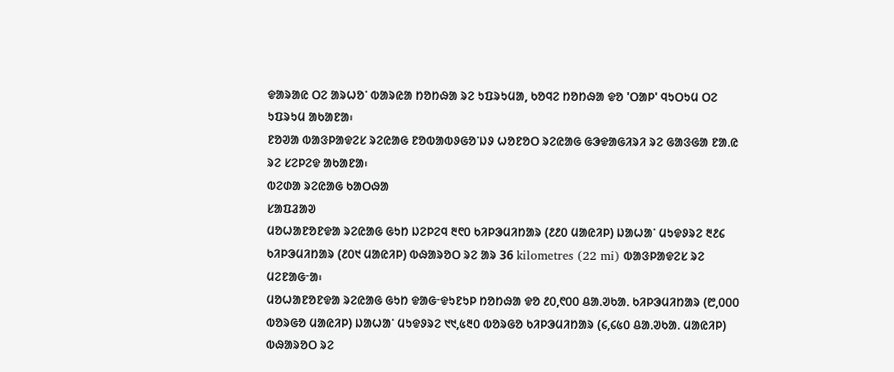ᱫᱟᱨᱟᱭ ᱛᱮ ᱟᱨᱦᱚᱸ ᱵᱟᱨᱭᱟ ᱴᱚᱴᱷᱟ ᱨᱮ ᱩᱯᱨᱩᱢᱟ, ᱠᱚᱧᱮ ᱴᱚᱴᱷᱟ ᱫᱚ 'ᱛᱟᱞ' ᱧᱩᱛᱩᱢ ᱛᱮ ᱩᱯᱨᱩᱢ ᱟᱠᱟᱱᱟ᱾
ᱱᱚᱣᱟ ᱵᱟᱝᱞᱟᱫᱮᱥ ᱨᱮᱭᱟᱜ ᱱᱚᱵᱟᱵᱽᱜᱚᱸᱡᱽ ᱦᱚᱱᱚᱛ ᱨᱮᱭᱟᱜ ᱜᱳᱫᱟᱜᱤᱨᱤ ᱨᱮ ᱜᱟᱝᱜᱟ ᱱᱟᱹᱭ ᱨᱮ ᱥᱮᱞᱮᱫ ᱟᱠᱟᱱᱟ᱾
ᱵᱮᱰᱟ ᱨᱮᱭᱟᱜ ᱠᱟᱛᱷᱟ
ᱥᱟᱯᱲᱟᱣ
ᱢᱚᱦᱟᱱᱚᱱᱫᱟ ᱨᱮᱭᱟᱜ ᱜᱩᱴ ᱡᱮᱞᱮᱧ ᱓᱖᱐ ᱠᱤᱞᱳᱢᱤᱴᱟᱨ (᱒᱒᱐ ᱢᱟᱭᱤᱞ) ᱡᱟᱦᱟᱸ ᱢᱩᱫᱽᱨᱮ ᱓᱒᱔ ᱠᱤᱞᱳᱢᱤᱴᱟᱨ (᱒᱐᱑ ᱢᱟᱭᱤᱞ) ᱵᱷᱟᱨᱚᱛ ᱨᱮ ᱟᱨ 36 kilometres (22 mi) ᱵᱟᱝᱞᱟᱫᱮᱥ ᱨᱮ ᱢᱮᱱᱟᱜᱼᱟ᱾
ᱢᱚᱦᱟᱱᱚᱱᱫᱟ ᱨᱮᱭᱟᱜ ᱜᱩᱴ ᱫᱟᱜᱼᱫᱩᱱᱩᱞ ᱴᱚᱴᱷᱟ ᱫᱚ ᱒᱐,᱖᱐᱐ ᱪᱟᱹᱣᱠᱟᱹ ᱠᱤᱞᱳᱢᱤᱴᱟᱨ (᱘,᱐᱐᱐ ᱵᱚᱨᱜᱚ ᱢᱟᱭᱤᱞ) ᱡᱟᱦᱟᱸ ᱢᱩᱫᱽᱨᱮ ᱑᱑,᱕᱓᱐ ᱵᱚᱨᱜᱚ ᱠᱤᱞᱳᱢᱤᱴᱟᱨ (᱔,᱔᱕᱐ ᱪᱟᱹᱣᱠᱟᱹ ᱢᱟᱭᱤᱞ) ᱵᱷᱟᱨᱚᱛ ᱨᱮ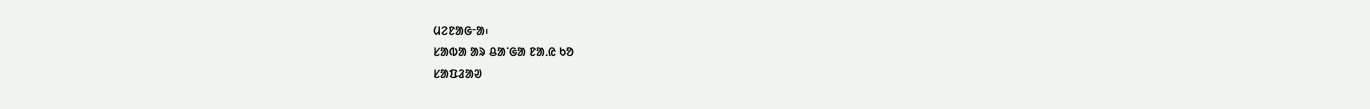ᱢᱮᱱᱟᱜᱼᱟ᱾
ᱥᱟᱵᱟ ᱟᱨ ᱪᱟᱸᱜᱟ ᱱᱟᱹᱭ ᱠᱚ
ᱥᱟᱯᱲᱟᱣ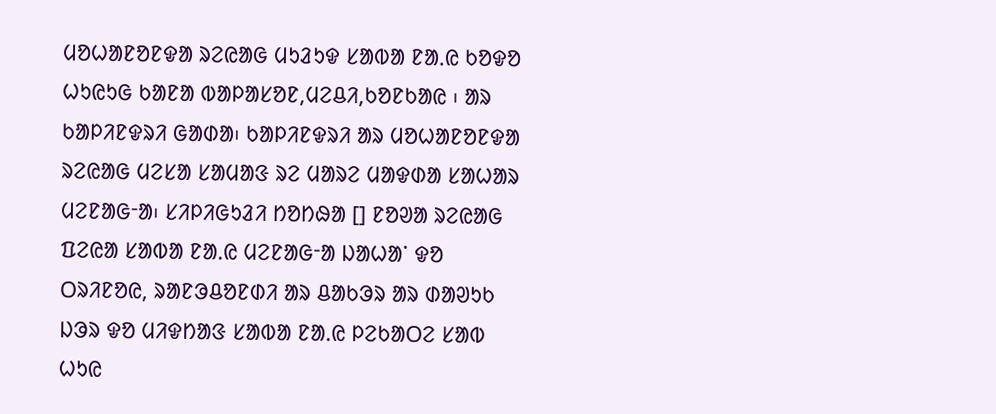ᱢᱚᱦᱟᱱᱚᱱᱫᱟ ᱨᱮᱭᱟᱜ ᱢᱩᱲᱩᱫ ᱥᱟᱵᱟ ᱱᱟᱹᱭ ᱠᱚᱫᱚ ᱦᱩᱭᱩᱜ ᱠᱟᱱᱟ ᱵᱟᱞᱟᱥᱚᱱ,ᱢᱮᱪᱤ,ᱠᱚᱱᱠᱟᱭ ᱾ ᱟᱨ ᱠᱟᱞᱤᱱᱫᱨᱤ ᱜᱟᱰᱟ᱾ ᱠᱟᱞᱤᱱᱫᱨᱤ ᱟᱨ ᱢᱚᱦᱟᱱᱚᱱᱫᱟ ᱨᱮᱭᱟᱜ ᱢᱮᱥᱟ ᱥᱟᱢᱟᱝ ᱨᱮ ᱢᱟᱨᱮ ᱢᱟᱫᱰᱟ ᱥᱟᱦᱟᱨ ᱢᱮᱱᱟᱜᱼᱟ᱾ ᱥᱤᱞᱤᱜᱩᱲᱤ ᱴᱚᱴᱷᱟ [] ᱱᱚᱣᱟ ᱨᱮᱭᱟᱜ ᱯᱮᱭᱟ ᱥᱟᱵᱟ ᱱᱟᱹᱭ ᱢᱮᱱᱟᱜᱼᱟ ᱡᱟᱦᱟᱸ ᱫᱚ ᱛᱨᱤᱱᱚᱭ, ᱨᱟᱱᱳᱪᱚᱱᱰᱤ ᱟᱨ ᱪᱟᱠᱳᱨ ᱟᱨ ᱰᱟᱣᱩᱠ ᱡᱳᱨ ᱫᱚ ᱢᱤᱫᱴᱟᱝ ᱥᱟᱵᱟ ᱱᱟᱹᱭ ᱞᱮᱠᱟᱛᱮ ᱥᱟᱵ ᱦᱩᱭ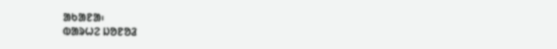ᱟᱠᱟᱱᱟ᱾
ᱵᱟᱨᱦᱮ ᱡᱚᱱᱚᱲ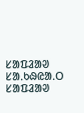ᱥᱟᱯᱲᱟᱣ
ᱥᱟᱹᱠᱷᱭᱟᱹᱛ
ᱥᱟᱯᱲᱟᱣ